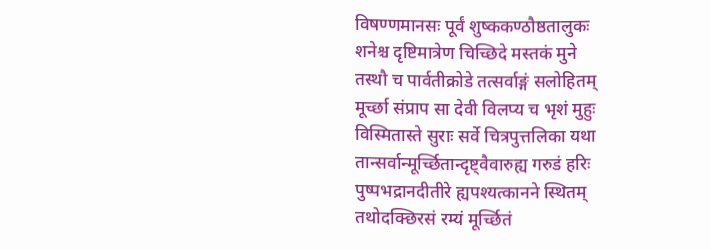विषण्णमानसः पूर्वं शुष्ककण्ठौष्ठतालुकः
शनेश्च दृष्टिमात्रेण चिच्छिदे मस्तकं मुने
तस्थौ च पार्वतीक्रोडे तत्सर्वाङ्गं सलोहितम्
मूर्च्छा संप्राप सा देवी विलप्य च भृशं मुहुः
विस्मितास्ते सुराः सर्वे चित्रपुत्तलिका यथा
तान्सर्वान्मूर्च्छितान्दृष्ट्वैवारुह्य गरुडं हरिः
पुष्पभद्रानदीतीरे ह्यपश्यत्कानने स्थितम्
तथोदक्छिरसं रम्यं मूर्च्छितं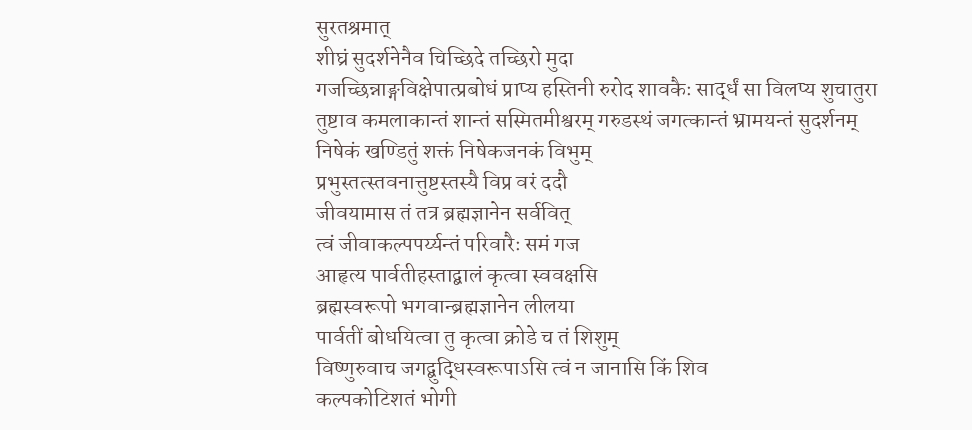सुरतश्रमात्
शीघ्रं सुदर्शनेनैव चिच्छिदे तच्छिरो मुदा
गजच्छिन्नाङ्गविक्षेपात्प्रबोधं प्राप्य हस्तिनी रुरोद शावकैः सार्द्धं सा विलप्य शुचातुरा
तुष्टाव कमलाकान्तं शान्तं सस्मितमीश्वरम् गरुडस्थं जगत्कान्तं भ्रामयन्तं सुदर्शनम्
निषेकं खण्डितुं शक्तं निषेकजनकं विभुम्
प्रभुस्तत्स्तवनात्तुष्टस्तस्यै विप्र वरं ददौ
जीवयामास तं तत्र ब्रह्मज्ञानेन सर्ववित्
त्वं जीवाकल्पपर्य्यन्तं परिवारैः समं गज
आहृत्य पार्वतीहस्ताद्बालं कृत्वा स्ववक्षसि
ब्रह्मस्वरूपो भगवान्ब्रह्मज्ञानेन लीलया
पार्वतीं बोधयित्वा तु कृत्वा क्रोडे च तं शिशुम्
विष्णुरुवाच जगद्बुद्धिस्वरूपाऽसि त्वं न जानासि किं शिव
कल्पकोटिशतं भोगी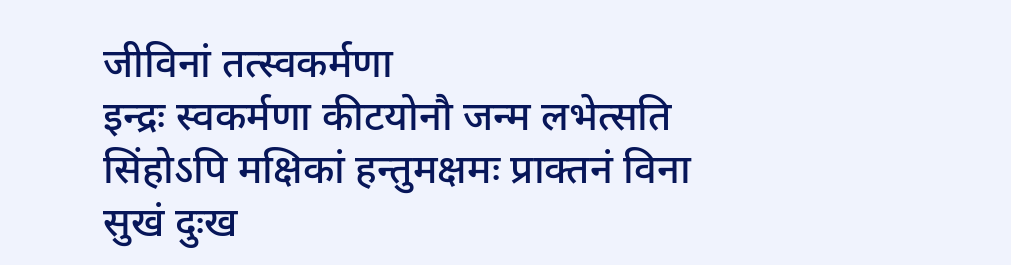जीविनां तत्स्वकर्मणा
इन्द्रः स्वकर्मणा कीटयोनौ जन्म लभेत्सति
सिंहोऽपि मक्षिकां हन्तुमक्षमः प्राक्तनं विना
सुखं दुःख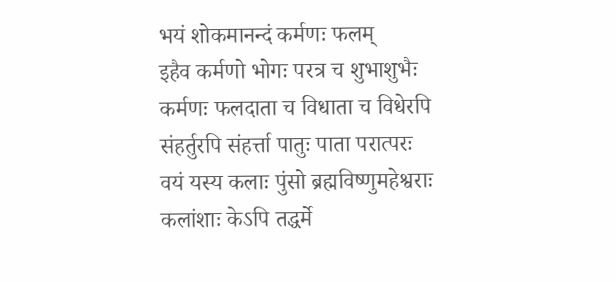भयं शोकमानन्दं कर्मणः फलम्
इहैव कर्मणो भोगः परत्र च शुभाशुभैः
कर्मणः फलदाता च विधाता च विधेरपि
संहर्तुरपि संहर्त्ता पातुः पाता परात्परः
वयं यस्य कलाः पुंसो ब्रह्मविष्णुमहेश्वराः
कलांशाः केऽपि तद्धर्मे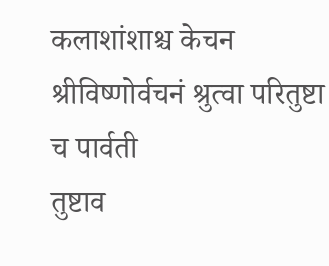कलाशांशाश्च केचन
श्रीविष्णोर्वचनं श्रुत्वा परितुष्टा च पार्वती
तुष्टाव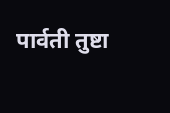पार्वती तुष्टा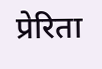प्रेरिता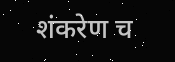शंकरेण च